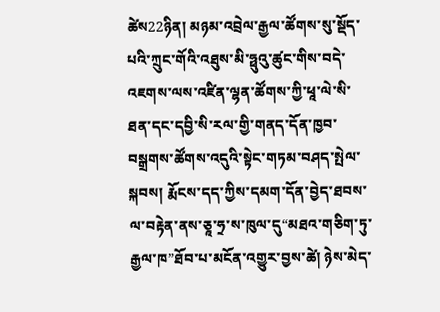ཚེས22ཉིན། མཉམ་འབྲེལ་རྒྱལ་ཚོགས་སུ་སྡོད་པའི་ཀྲུང་གོའི་འཐུས་མི་ཧྥུའུ་ཚུང་གིས་བདེ་འཇགས་ལས་འཛིན་ལྷན་ཚོགས་ཀྱི་ཕཱ་ལེ་སི་ཐན་དང་དབྱི་སི་རལ་གྱི་གནད་དོན་ཁྱབ་བསྒྲགས་ཚོགས་འདུའི་སྟེང་གཏམ་བཤད་སྤེལ་སྐབས། རྨོངས་དད་ཀྱིས་དམག་དོན་བྱེད་ཐབས་ལ་བརྟེན་ནས་ཅཱ་ཧྲ་ས་ཁུལ་དུ“མཐའ་གཅིག་ཏུ་རྒྱལ་ཁ”ཐོབ་པ་མངོན་འགྱུར་བྱས་ཚེ། ཉེས་མེད་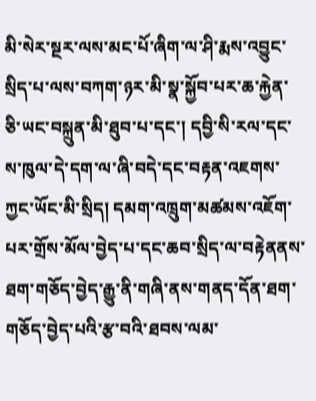མི་སེར་སྔར་ལས་མང་པོ་ཞིག་ལ་ཤི་རྨས་འབྱུང་སྲིད་པ་ལས་བཀག་ཉར་མི་སྣ་སྐྱོབ་པར་ཆ་རྐྱེན་ཅི་ཡང་བསྐྲུན་མི་ཐུབ་པ་དང་། དབྱི་སི་རལ་དང་ས་ཁུལ་དེ་དག་ལ་ཞི་བདེ་དང་བརྟན་འཇགས་ཀྱང་ཡོང་མི་སྲིད། དམག་འཁྲུག་མཚམས་འཇོག་པར་གྲོས་མོལ་བྱེད་པ་དང་ཆབ་སྲིད་ལ་བརྟེནནས་ཐག་གཅོད་བྱེད་རྒྱུ་ནི་གཞི་ནས་གནད་དོན་ཐག་གཅོད་བྱེད་པའི་རྩ་བའི་ཐབས་ལམ་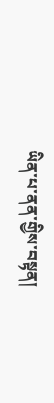ཡིན་པ་ནན་གྱིས་བསྟན།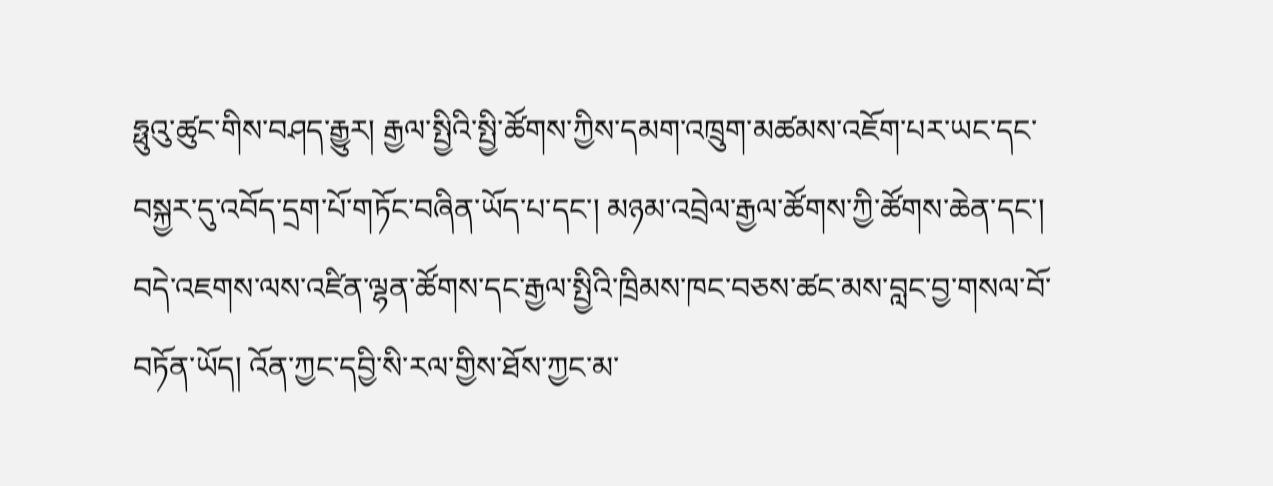ཧྥུའུ་ཚུང་གིས་བཤད་རྒྱུར། རྒྱལ་སྤྱིའི་སྤྱི་ཚོགས་ཀྱིས་དམག་འཁྲུག་མཚམས་འཇོག་པར་ཡང་དང་བསྐྱར་དུ་འབོད་དྲག་པོ་གཏོང་བཞིན་ཡོད་པ་དང་། མཉམ་འབྲེལ་རྒྱལ་ཚོགས་ཀྱི་ཚོགས་ཆེན་དང་། བདེ་འཇགས་ལས་འཛིན་ལྷན་ཚོགས་དང་རྒྱལ་སྤྱིའི་ཁྲིམས་ཁང་བཅས་ཚང་མས་བླང་བྱ་གསལ་བོ་བཏོན་ཡོད། འོན་ཀྱང་དབྱི་སི་རལ་གྱིས་ཐོས་ཀྱང་མ་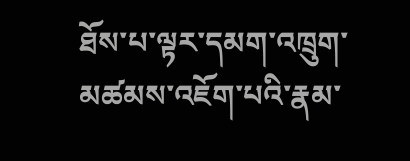ཐོས་པ་ལྟར་དམག་འཁྲུག་མཚམས་འཇོག་པའི་རྣམ་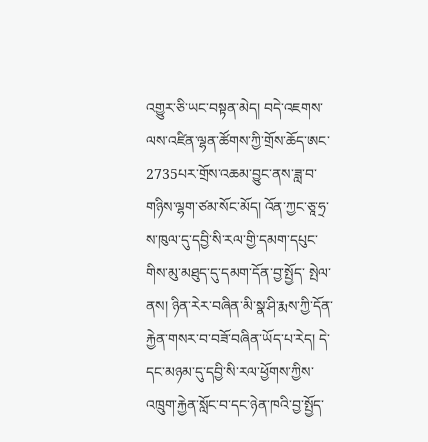འགྱུར་ཅི་ཡང་བསྟན་མེད། བདེ་འཇགས་ལས་འཛིན་ལྷན་ཚོགས་ཀྱི་གྲོས་ཆོད་ཨང་2735པར་གྲོས་འཆམ་བྱུང་ནས་ཟླ་བ་གཉིས་ལྷག་ཙམ་སོང་མོད། འོན་ཀྱང་ཅཱ་ཧྲ་ས་ཁུལ་དུ་དབྱི་སི་རལ་གྱི་དམག་དཔུང་གིས་མུ་མཐུད་དུ་དམག་དོན་བྱ་སྤྱོད་ སྤེལ་ནས། ཉིན་རེར་བཞིན་མི་སྣ་ཤི་རྨས་ཀྱི་དོན་རྐྱེན་གསར་བ་བཟོ་བཞིན་ཡོད་པ་རེད། དེ་དང་མཉམ་དུ་དབྱི་སི་རལ་ཕྱོགས་ཀྱིས་འཁྲུག་རྐྱེན་སློང་བ་དང་ཉེན་ཁའི་བྱ་སྤྱོད་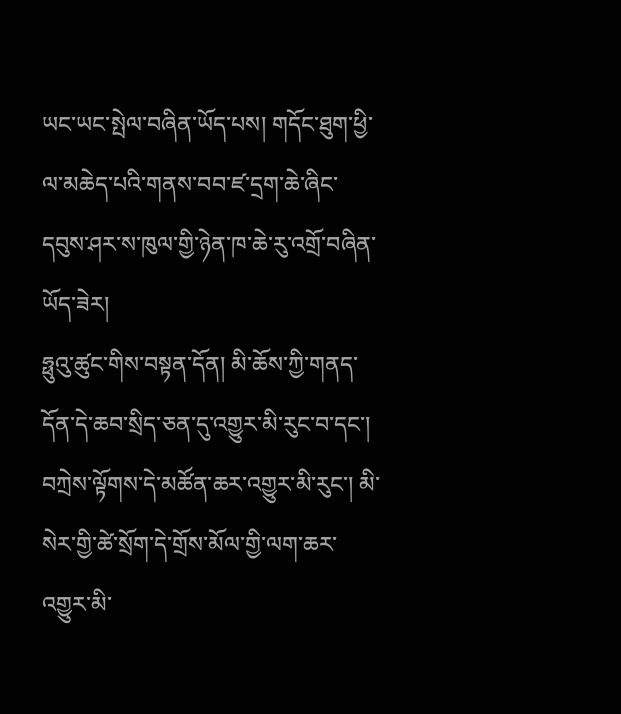ཡང་ཡང་སྤེལ་བཞིན་ཡོད་པས། གདོང་ཐུག་ཕྱི་ལ་མཆེད་པའི་གནས་བབ་ཛ་དྲག་ཆེ་ཞིང་དབུས་ཤར་ས་ཁུལ་གྱི་ཉེན་ཁ་ཆེ་རུ་འགྲོ་བཞིན་ཡོད་ཟེར།
ཧྥུའུ་ཚུང་གིས་བསྟན་དོན། མི་ཆོས་ཀྱི་གནད་དོན་དེ་ཆབ་སྲིད་ཅན་དུ་འགྱུར་མི་རུང་བ་དང་། བཀྲེས་ལྟོགས་དེ་མཚོན་ཆར་འགྱུར་མི་རུང་། མི་སེར་གྱི་ཚེ་སྲོག་དེ་གྲོས་མོལ་གྱི་ལག་ཆར་འགྱུར་མི་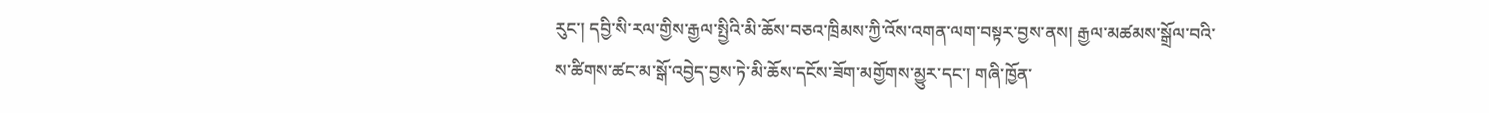རུང་། དབྱི་སི་རལ་གྱིས་རྒྱལ་སྤྱིའི་མི་ཆོས་བཅའ་ཁྲིམས་ཀྱི་འོས་འགན་ལག་བསྟར་བྱས་ནས། རྒྱལ་མཚམས་སྒྲོལ་བའི་ས་ཚིགས་ཚང་མ་སྒོ་འབྱེད་བྱས་ཏེ་མི་ཆོས་དངོས་ཟོག་མགྱོགས་མྱུར་དང་། གཞི་ཁྱོན་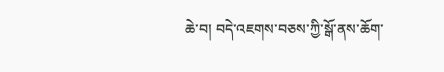ཆེ་བ། བདེ་འཇགས་བཅས་ཀྱི་སྒོ་ནས་ཆོག་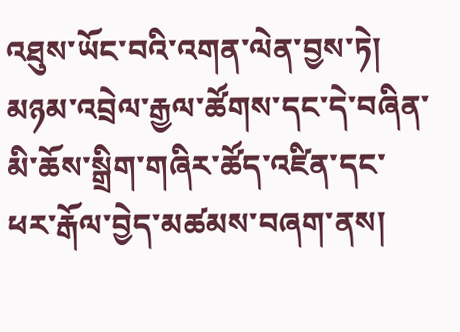འཐུས་ཡོང་བའི་འགན་ལེན་བྱས་ཏེ། མཉམ་འབྲེལ་རྒྱལ་ཚོགས་དང་དེ་བཞིན་མི་ཆོས་སྒྲིག་གཞིར་ཚོད་འཛིན་དང་ཕར་རྒོལ་བྱེད་མཚམས་བཞག་ནས།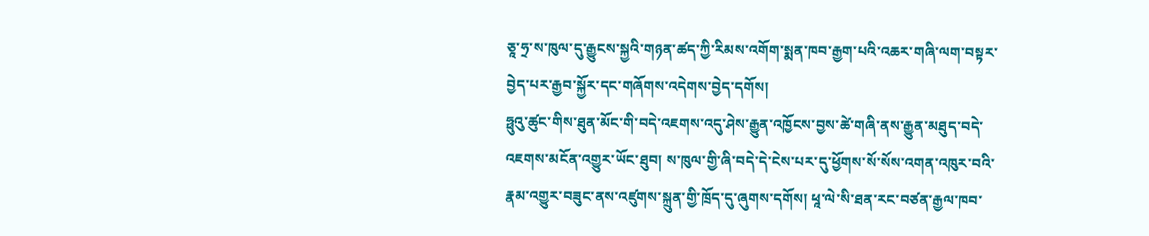ཅཱ་ཧྲ་ས་ཁུལ་དུ་རྒྱུངས་སྐྱའི་གཉན་ཚད་ཀྱི་རིམས་འགོག་སྨན་ཁབ་རྒྱག་པའི་འཆར་གཞི་ལག་བསྟར་བྱེད་པར་རྒྱབ་སྐྱོར་དང་གཞོགས་འདེགས་བྱེད་དགོས།
ཧྥུའུ་ཚུང་གིས་ཐུན་མོང་གི་བདེ་འཇགས་འདུ་ཤེས་རྒྱུན་འཁྱོངས་བྱས་ཚེ་གཞི་ནས་རྒྱུན་མཐུད་བདེ་འཇགས་མངོན་འགྱུར་ཡོང་ཐུབ། ས་ཁུལ་གྱི་ཞི་བདེ་དེ་ངེས་པར་དུ་ཕྱོགས་སོ་སོས་འགན་འཁུར་བའི་རྣམ་འགྱུར་བཟུང་ནས་འཛུགས་སྐྲུན་གྱི་ཁྲོད་དུ་ཞུགས་དགོས། ཕཱ་ལེ་སི་ཐན་རང་བཙན་རྒྱལ་ཁབ་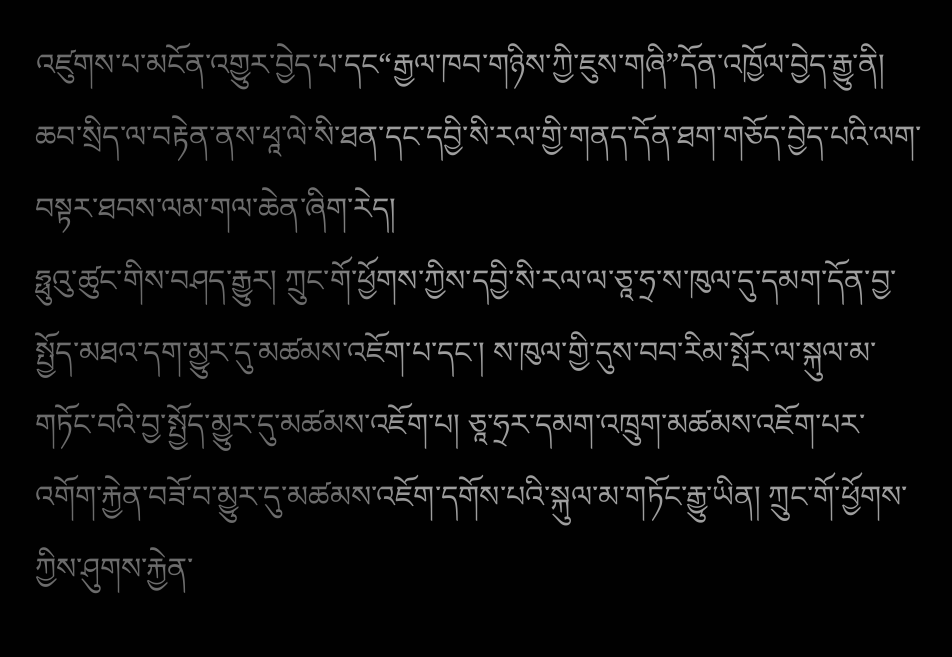འཛུགས་པ་མངོན་འགྱུར་བྱེད་པ་དང“རྒྱལ་ཁབ་གཉིས་ཀྱི་ཇུས་གཞི”དོན་འཁྱོལ་བྱེད་རྒྱུ་ནི། ཆབ་སྲིད་ལ་བརྟེན་ནས་ཕཱ་ལེ་སི་ཐན་དང་དབྱི་སི་རལ་གྱི་གནད་དོན་ཐག་གཅོད་བྱེད་པའི་ལག་བསྟར་ཐབས་ལམ་གལ་ཆེན་ཞིག་རེད།
ཧྥུའུ་ཚུང་གིས་བཤད་རྒྱུར། ཀྲུང་གོ་ཕྱོགས་ཀྱིས་དབྱི་སི་རལ་ལ་ཅཱ་ཧྲ་ས་ཁུལ་དུ་དམག་དོན་བྱ་སྤྱོད་མཐའ་དག་མྱུར་དུ་མཚམས་འཇོག་པ་དང་། ས་ཁུལ་གྱི་དུས་བབ་རིམ་སྤོར་ལ་སྐུལ་མ་གཏོང་བའི་བྱ་སྤྱོད་མྱུར་དུ་མཚམས་འཇོག་པ། ཅཱ་ཧྲར་དམག་འཁྲུག་མཚམས་འཇོག་པར་འགོག་རྐྱེན་བཟོ་བ་མྱུར་དུ་མཚམས་འཇོག་དགོས་པའི་སྐུལ་མ་གཏོང་རྒྱུ་ཡིན། ཀྲུང་གོ་ཕྱོགས་ཀྱིས་ཤུགས་རྐྱེན་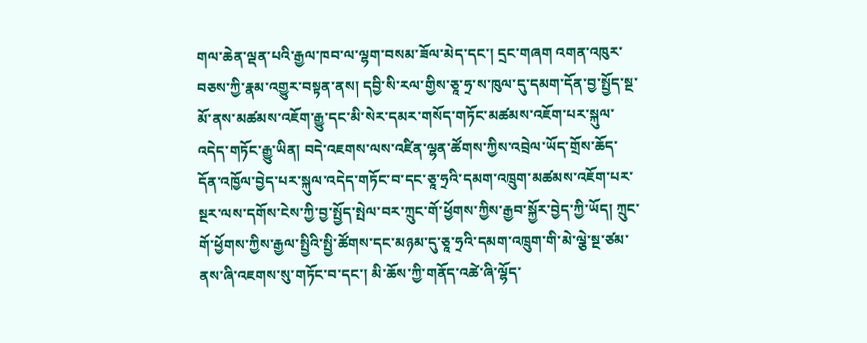གལ་ཆེན་ལྡན་པའི་རྒྱལ་ཁབ་ལ་ལྷག་བསམ་ཟོལ་མེད་དང་། དྲང་གཞག འགན་འཁུར་བཅས་ཀྱི་རྣམ་འགྱུར་བསྟན་ནས། དབྱི་སི་རལ་གྱིས་ཅཱ་ཧྲ་ས་ཁུལ་དུ་དམག་དོན་བྱ་སྤྱོད་སྔ་མོ་ནས་མཚམས་འཇོག་རྒྱུ་དང་མི་སེར་དམར་གསོད་གཏོང་མཚམས་འཇོག་པར་སྐུལ་འདེད་གཏོང་རྒྱུ་ཡིན། བདེ་འཇགས་ལས་འཛིན་ལྷན་ཚོགས་ཀྱིས་འབྲེལ་ཡོད་གྲོས་ཆོད་དོན་འཁྱོལ་བྱེད་པར་སྐུལ་འདེད་གཏོང་བ་དང་ཅཱ་ཧྲའི་དམག་འཁྲུག་མཚམས་འཇོག་པར་སྔར་ལས་དགོས་ངེས་ཀྱི་བྱ་སྤྱོད་སྤེལ་བར་ཀྲུང་གོ་ཕྱོགས་ཀྱིས་རྒྱབ་སྐྱོར་བྱེད་ཀྱི་ཡོད། ཀྲུང་གོ་ཕྱོགས་ཀྱིས་རྒྱལ་སྤྱིའི་སྤྱི་ཚོགས་དང་མཉམ་དུ་ཅཱ་ཧྲའི་དམག་འཁྲུག་གི་མེ་ལྕེ་སྔ་ཙམ་ནས་ཞི་འཇགས་སུ་གཏོང་བ་དང་། མི་ཆོས་ཀྱི་གནོད་འཚེ་ཞི་ལྷོད་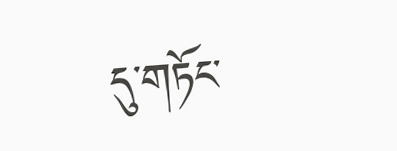དུ་གཏོང་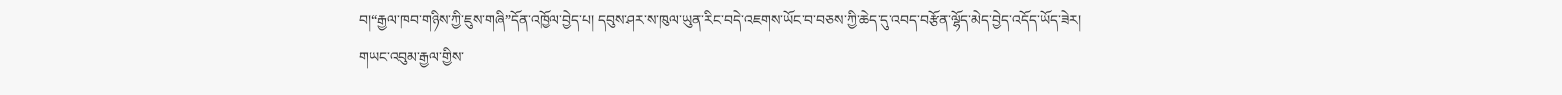བ།“རྒྱལ་ཁབ་གཉིས་ཀྱི་ཇུས་གཞི”དོན་འཁྱོལ་བྱེད་པ། དབུས་ཤར་ས་ཁུལ་ཡུན་རིང་བདེ་འཇགས་ཡོང་བ་བཅས་ཀྱི་ཆེད་དུ་འབད་བརྩོན་ལྷོད་མེད་བྱེད་འདོད་ཡོད་ཟེར།
གཡང་འབུམ་རྒྱལ་གྱིས་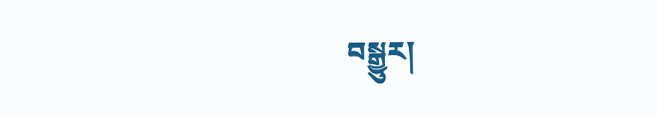བསྒྱུར།